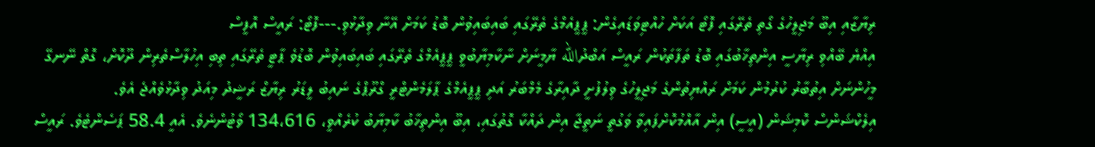ރިޔާޒާއި އިބޫ މަޖިލީހުގެ ގޯތި ތެރޭގައި ފޮޓޯ އަކަށް ހުއްޓިވަޑައިގެން: ޕީޕީއެމްގެ ތެރޭގައި ބައިބައިވުން ބޮޑު ކަމަށް އޭނާ ވިދާޅުވި.---ފޮޓޯ: ރައީސް އޮފީސް
އިއްޔެ ބޭއްވި ރިޔާސީ އިންތިޚާބުގައި ބޮޑު ތަފާތަކުން ރައީސް އަބްދުالله ޔާމީނަށް ނާކާމިޔާބުވީ ޕީޕީއެމްގެ ތެރޭގައި ބައިބައިވުން ބޮޑުވެ ޕާޓީ ތެރޭގައި ތިބި އިހުލާސްތެރިން ދޫކޮށް، ގޮތް ނޭނގޭ މީހުންނަށް އިތުބާރު ކުރުމުން ކަމަށް ރައްޔިތުންގެ މަޖިލީހުގެ ވިލުފުށީ ދާއިރާގެ މެމްބަރު އަދި ޕީޕީއެމްގެ ޕާލަމެންޓްރީ ގްރޫޕްގެ ނައިބު ލީޑަރު ރިޔާޒް ރަޝީދު މިއަދު ވިދާޅުވެއްޖެ އެވެ.
އިލެކްޝަންސް ކޮމިޝަން (އީސީ) އިން އާއްމުކޮށްފައިވާ ވަގުތީ ނަތީޖާ އިން ދައްކާ ގޮތުގައި، އިބޫ އިންތިޚާބު ކާމިޔާބު ކުރެއްވީ، 134،616 ވޯޓުންނެވެ. އެއީ 58.4 ޕަސެންޓެވެ. ރައީސް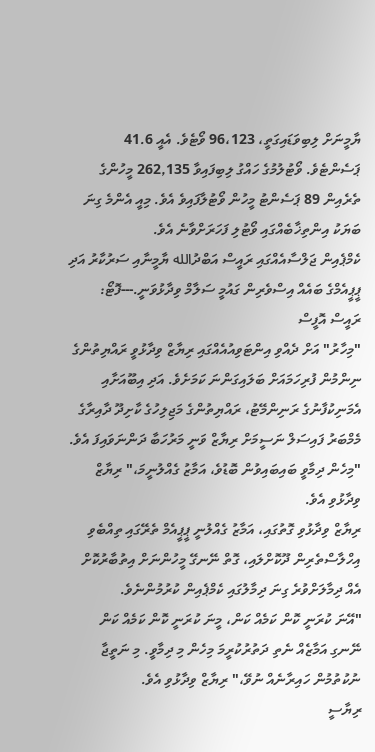ޔާމީނަށް ލިބިވަޑައިގަތީ، 96،123 ވޯޓެވެ. އެއީ 41.6 ޕަސެންޓެވެ. ވޯޓުލުމުގެ ހައްގު ލިބިފައިވާ 262,135 މީހުންގެ ތެރެއިން 89 ޕަސެންޓު މީހުން ވޯޓުލާފައިވެ އެވެ. މިއީ އެންމެ ގިނަ ބަޔަކު އިންތިޚާބެއްގައި ވޯޓުލި ފަހަރަށްވާނެ އެވެ.
ކެމްޕެއިން ޖަލްސާއެއްގައި ރައީސް އަބްދުالله ޔާމީނާއި ސަރުކާރު އަދި ޕީޕީއެމްގެ ބައެއް އިސްވެރިން ގައުމީ ސަލާމް ވިދާޅުވަނީ.---ފޮޓޯ: ރައީސް އޮފީސް
"މިހާރު" އަށް ދެއްވި އިންޓަވިއުއެއްގައި ރިޔާޒް ވިދާޅުވީ ރައްޔިތުންގެ ނިންމުން ފުރިހަމައަށް ބަލައިގަންނަ ކަމަށެވެ. އަދި އިބޫއަށާއި އެމަނިކުފާނުގެ ރަނިންމޭޓު، ރައްޔިތުންގެ މަޖިލިހުގެ ކާށިދޫ ދާއިރާގެ މެމްބަރު ފައިސަލް ނަސީމަށް ރިޔާޒް ވަނީ މަރުހަބާ ދަންނަވައިފަ އެވެ.
"މިހެން ދިމާވީ ބައިބައިވުން ބޮޑުވެ، އަމާޒު ގެއްލުނީމަ،" ރިޔާޒް ވިދާޅުވި އެވެ.
ރިޔާޒް ވިދާޅުވި ގޮތުގައި، އަމާޒު ގެއްލުނީ ޕީޕީއެމް ތެރޭގައި ތިއްބެވި އިހްލާސްތެރިން ދޫކޮށްލައި، ގޮތް ނޭނގޭ މީހުންނަށް އިތުބާރުކޮށް އެއް ދިމާލަށްވުރެ ގިނަ ދިމާލުގައި ކެމްޕެއިން ކުރުމުންނެވެ.
"އޭނަ ކުރަނީ ކޮން ކަމެއް ކަން، މީނަ ކުރަނީ ކޮން ކަމެއް ކަން ނޭނގި އަމާޒެއް ނެތި ދަތުރުކުރީމަ މިހެން މި ދިމާވީ. މި ނަތީޖާ ނުކުތުމުން ހައިރާނެއް ނުވޭ،" ރިޔާޒް ވިދާޅުވި އެވެ.
ރިޔާސީ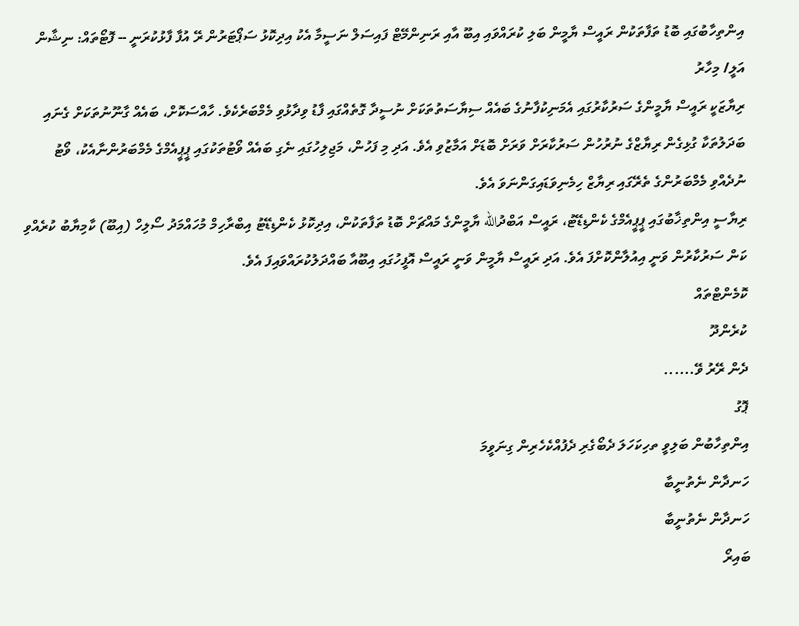އިންތިހާބުގައި ބޮޑު ތަފާތަކުން ރައީސް ޔާމީން ބަލި ކުރައްވައި އިބޫ އާއި ރަނިންމޭޓް ފައިސަލް ނަސީމާ އެކު އިދިކޮޅު ސަޕޯޓަރުން ރޭ އުފާ ފާޅުކުރަނީ -- ފޮޓޯތައް: ނިޝާން އަލީ/ މިހާރު
ރިޔާޒަކީ ރައީސް ޔާމީންގެ ސަރުކާރުގައި އެމަނިކުފާނުގެ ބައެއް ސިޔާސަތުތަކަށް ނުސީދާ ގޮތެއްގައި ފާޑު ވިދާޅުވި މެމްބަރެކެވެ. ހާއްސަކޮށް، ބައެއް ގާނޫނުތަކަށް ގެނައި ބަދަލުތަކާ ގުޅިގެން ރިޔާޒްގެ ނުރުހުން ސަރުކާރަށް ވަރަށް ބޮޑަށް އަމާޒުވި އެވެ. އަދި މި ފަހުން، މަޖިލިހުގައި ނެގި ބައެއް ވޯޓުތަކުގައި ޕީޕީއެމްގެ މެމްބަރުންނާއެކު، ވޯޓު ނުދެއްވި މެމްބަރުންގެ ތެރޭގައި ރިޔާޒް ހިމެނިވަޑައިގަންނަވަ އެވެ.
ރިޔާސީ އިންތިޚާބުގައި ޕީޕީއެމްގެ ކެންޑިޑޭޓު، ރައީސް އަބްދުالله ޔާމީންގެ މައްޗަށް ބޮޑު ތަފާތަކުން، އިދިކޮޅު ކެންޑިޑޭޓު އިބްރާހިމް މުހައްމަދު ސޯލިހް (އިބޫ) ކާމިޔާބު ކުރެއްވި ކަން ސަރުކާރުން ވަނީ އިއުލާންކޮށްފަ އެވެ. އަދި ރައީސް ޔާމީން ވަނީ ރައީސް އޮފީހުގައި އިބޫއާ ބައްދަލުކުރައްވައިފަ އެވެ.
ކޮމެންޓްތައް
ކުރެންދޫ
ދެން ރޭރު ވޭ......
ޕޮގު
އިންތިހާބުން ބަލިވީ ތހިކަހަލަ ދެބޯގެރި ދެފުއްކެހެރިން ގިނަވީމަ
ހަނދާން ނެތުނީބާ
ހަނދާން ނެތުނީބާ
ބައިރޯ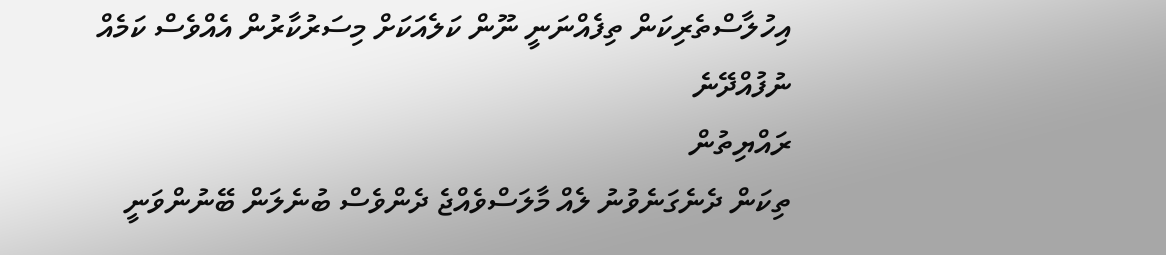އިހުލާސްތެރިކަން ތިފެއްނަނީ ނޫން ކަލެއަކަށް މިސަރުކާރުން އެއްވެސް ކަމެއް ނުފުއްދޭނެ
ރައްޔިތުން
ތިކަން ދެނެގަނެވުނު ލެއް މާލަސްވެއްޖެ ދެންވެސް ބުނެލަން ބޭނުންވަނީ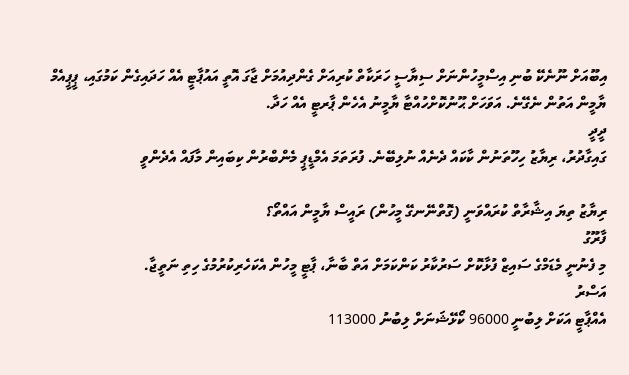އިބޫއަށް ނޫނެކޭ ބުނި އިސްމީހުންނަށް ސިޔާސީ ހަރަކާތް ކުރިއަށް ގެންދިއުމަށް ޖާގަ އޮތީ އައުޕާޓީ އެއް ހަދައިގެން ކަމުގައި، ޕީޕީއެމް ޔާމީން އަތުން ނެގޭނެ. އަވަހަށް ޙޫނުކޮށްހުއްޓާ ޔާމީނު އެހެން ޕާރޓީ އެއް ހަދާ.
ދީދީ
ގައިގާދުރު، ރިޔާޒު ހިހޫތަނުން ކާކައް ދެނެއް ނުލިބޭނެ. ފުރަތަމަ އެމްޑީޕީ މެންބްރުން ކިބައިން މާފައް އެދެންވީ

ރިޔާޒު ތިޔަ އިޝާރާތް ކުރައްވަނީ (ގޮތްނޭނގޭ މީހުން) ރައީސް ޔާމީން އައްތޯ؟
ފާރޫގު
މި ފެނުނީ މެޑަމްގެ ސައިޒް ފުޅާކޮށް ސަރުކާރު ކަންކަމަށް އަތް ބާނާ، ޕާޓީ މީހުން އެކަހެރިކުރުމުގެ ހިތި ނަތީޖާ.
އަސްރު
އެއްޕާޓީ އަކަށް ލިބުނީ 96000 ކޯޅޭޝަނަށް ލިބުނު 113000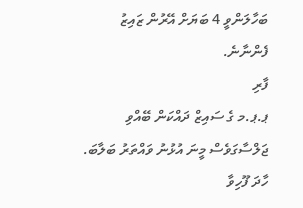ބަހާލަންވީ 4 ބަޔަށް އޭރުން ޒައިޒު ފެންނާނެ.
ފާރި
ޕ.ޕ.މ ގެ ސައިޒް ދައްކަން ބޭއްވި ޖަލްސާގަވެސް މީނަ އުޅުނު ވައްތަރު ބަލާބަ. ހާދަ ފޫހިވާ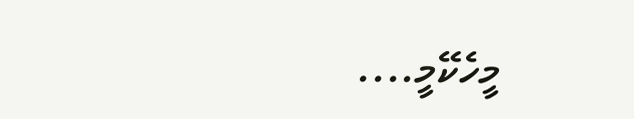މީހެކޭމީ....